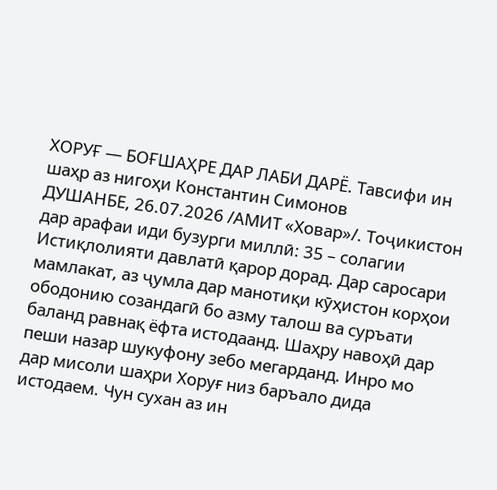ХОРУҒ — БОҒШАҲРЕ ДАР ЛАБИ ДАРЁ. Тавсифи ин шаҳр аз нигоҳи Константин Симонов
ДУШАНБЕ, 26.07.2026 /АМИТ «Ховар»/. Тоҷикистон дар арафаи иди бузурги миллӣ: 35 – солагии Истиқлолияти давлатӣ қарор дорад. Дар саросари мамлакат, аз ҷумла дар манотиқи кӯҳистон корҳои ободонию созандагӣ бо азму талош ва суръати баланд равнақ ёфта истодаанд. Шаҳру навоҳӣ дар пеши назар шукуфону зебо мегарданд. Инро мо дар мисоли шаҳри Хоруғ низ баръало дида истодаем. Чун сухан аз ин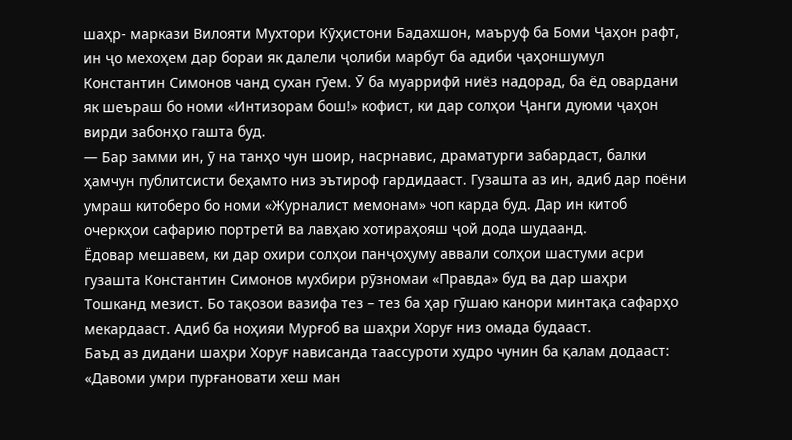шаҳр- маркази Вилояти Мухтори Кӯҳистони Бадахшон, маъруф ба Боми Ҷаҳон рафт, ин ҷо мехоҳем дар бораи як далели ҷолиби марбут ба адиби ҷаҳоншумул Константин Симонов чанд сухан гӯем. Ӯ ба муаррифӣ ниёз надорад, ба ёд овардани як шеъраш бо номи «Интизорам бош!» кофист, ки дар солҳои Ҷанги дуюми ҷаҳон вирди забонҳо гашта буд.
— Бар замми ин, ӯ на танҳо чун шоир, насрнавис, драматурги забардаст, балки ҳамчун публитсисти беҳамто низ эътироф гардидааст. Гузашта аз ин, адиб дар поёни умраш китоберо бо номи «Журналист мемонам» чоп карда буд. Дар ин китоб очеркҳои сафарию портретӣ ва лавҳаю хотираҳояш ҷой дода шудаанд.
Ёдовар мешавем, ки дар охири солҳои панҷоҳуму аввали солҳои шастуми асри гузашта Константин Симонов мухбири рӯзномаи «Правда» буд ва дар шаҳри Тошканд мезист. Бо тақозои вазифа тез – тез ба ҳар гӯшаю канори минтақа сафарҳо мекардааст. Адиб ба ноҳияи Мурғоб ва шаҳри Хоруғ низ омада будааст.
Баъд аз дидани шаҳри Хоруғ нависанда таассуроти худро чунин ба қалам додааст: «Давоми умри пурғановати хеш ман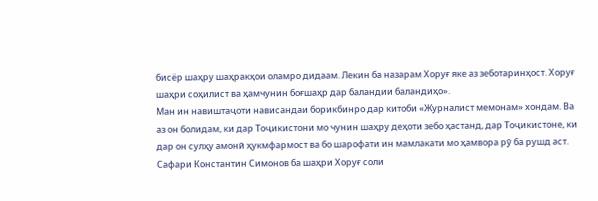бисёр шаҳру шаҳракҳои оламро дидаам. Лекин ба назарам Хоруғ яке аз зеботаринҳост. Хоруғ шаҳри соҳилист ва ҳамчунин боғшаҳр дар баландии баландиҳо».
Ман ин навиштаҷоти нависандаи борикбинро дар китоби «Журналист мемонам» хондам. Ва аз он болидам, ки дар Тоҷикистони мо чунин шаҳру деҳоти зебо ҳастанд, дар Тоҷикистоне, ки дар он сулҳу амонӣ ҳукмфармост ва бо шарофати ин мамлакати мо ҳамвора рӯ ба рушд аст.
Сафари Константин Симонов ба шаҳри Хоруғ соли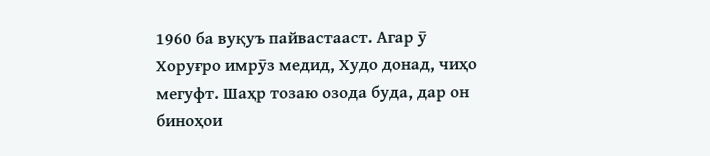1960 ба вуқуъ пайвастааст. Агар ӯ Хоруғро имрӯз медид, Худо донад, чиҳо мегуфт. Шаҳр тозаю озода буда, дар он биноҳои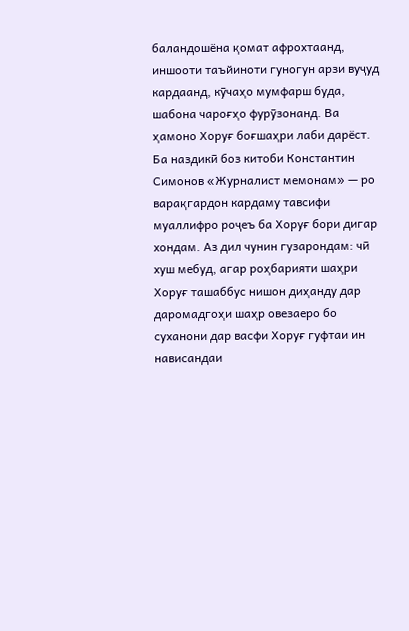баландошёна қомат афрохтаанд, иншооти таъйиноти гуногун арзи вуҷуд кардаанд, кӯчаҳо мумфарш буда, шабона чароғҳо фурӯзонанд. Ва ҳамоно Хоруғ боғшаҳри лаби дарёст.
Ба наздикӣ боз китоби Константин Симонов «Журналист мемонам» — ро варақгардон кардаму тавсифи муаллифро роҷеъ ба Хоруғ бори дигар хондам. Аз дил чунин гузарондам: чӣ хуш мебуд, агар роҳбарияти шаҳри Хоруғ ташаббус нишон диҳанду дар даромадгоҳи шаҳр овезаеро бо суханони дар васфи Хоруғ гуфтаи ин нависандаи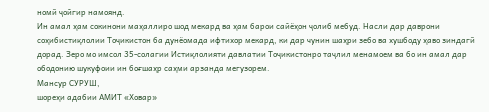номӣ ҷойгир намоянд.
Ин амал ҳам сокинони маҳаллиро шод мекард ва ҳам барои сайёҳон ҷолиб мебуд. Насли дар даврони соҳибистиқлолии Тоҷикистон ба дунёомада ифтихор мекард, ки дар чунин шаҳри зебо ва хушбоду ҳаво зиндагӣ дорад. Зеро мо имсол 35-солагии Истиқлолияти давлатии Тоҷикистонро таҷлил менамоем ва бо ин амал дар ободонию шукуфоии ин боғшаҳр саҳми арзанда мегузорем.
Мансур СУРУШ,
шореҳи адабии АМИТ «Ховар»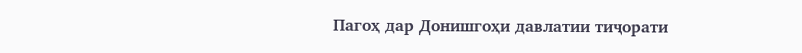Пагоҳ дар Донишгоҳи давлатии тиҷорати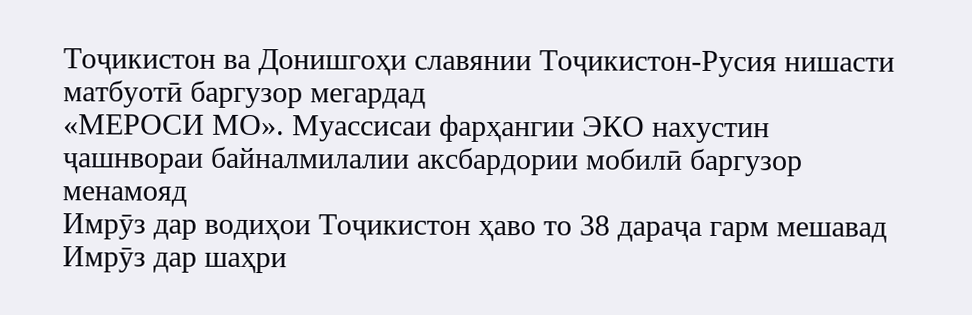Тоҷикистон ва Донишгоҳи славянии Тоҷикистон-Русия нишасти матбуотӣ баргузор мегардад
«МЕРОСИ МО». Муассисаи фарҳангии ЭКО нахустин ҷашнвораи байналмилалии аксбардории мобилӣ баргузор менамояд
Имрӯз дар водиҳои Тоҷикистон ҳаво то 38 дараҷа гарм мешавад
Имрӯз дар шаҳри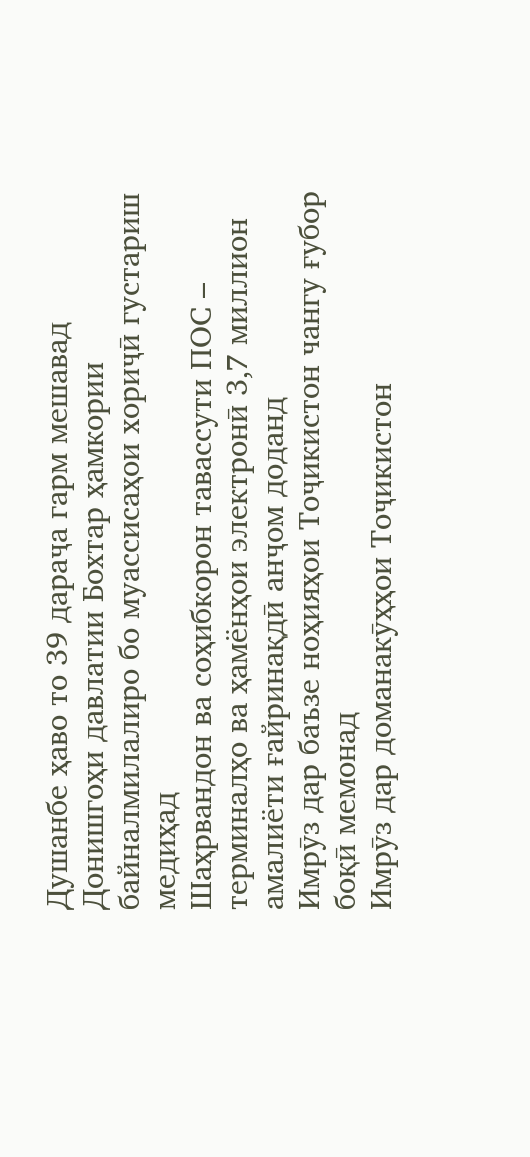Душанбе ҳаво то 39 дараҷа гарм мешавад
Донишгоҳи давлатии Бохтар ҳамкории байналмилалиро бо муассисаҳои хориҷӣ густариш медиҳад
Шаҳрвандон ва соҳибкорон тавассути ПОС – терминалҳо ва ҳамёнҳои электронӣ 3,7 миллион амалиёти ғайринақдӣ анҷом доданд
Имрӯз дар баъзе ноҳияҳои Тоҷикистон чангу ғубор боқӣ мемонад
Имрӯз дар доманакӯҳҳои Тоҷикистон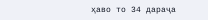ҳаво то 34 дараҷа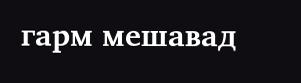гарм мешавад